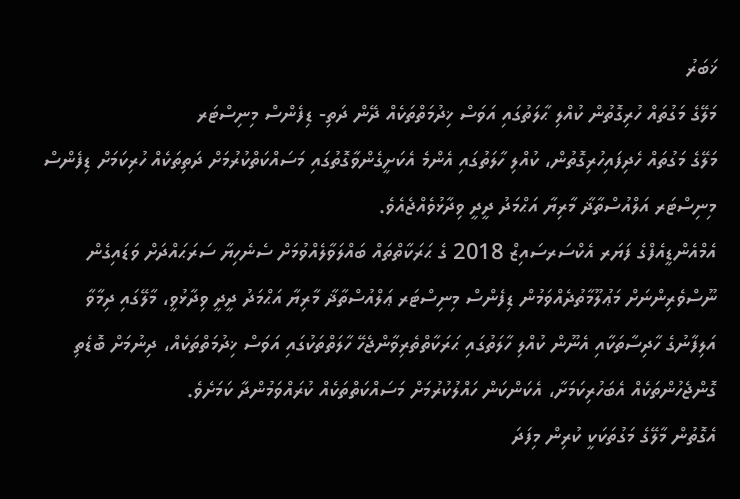ޚަބަރު
މަލޭގެ މަގުތައް ހުރިގޮތުން ކުއްލި ޙާލަތުގައި އަވަސް ޚިދުމަތްތަކެއް ދޭން ދަތި- ޑިފެންސް މިނިސްޓަރ
މަލޭގެ މަގުތައް ހެދިފައިހުރިގޮތުން، ކުއްލި ހާލަތުގައި އެންމެ އެކަށީގެންވާގޮތުގައި މަސައްކަތްކުރުމަށް ދަތިތަކެއް ހުރިކަމަށް ޑިފެންސް މިނިސްޓަރ އަލްއުސްތާޛާ މާރިޔާ އަޙްމަދު ދީދީ ވިދާޅުވެއްޖެއެވެ.
އެމްއެންޑީއެފްގެ ފަޔަރ އެކްސަރސައިޒް 2018 ގެ ޙަރަކާތްތައް ބައްލަވާލެއްވުމަށް ސެނެހިޔާ ސަރަޙައްދަށް ވަޑައިގެން ނޫސްވެރިންނަށް މަޢުލޫމާތުދެއްވަމުން ޑިފެންސް މިނިސްޓަރ ޢަލްއުސްތާޛާ މާރިޔާ އަޙްމަދު ދީދީ ވިދާޅުވީ، މާލޭގައި ދިމާވާ އަލިފާނުގެ ހާދިސާތަކާއި އެނޫން ކުއްލި ހާލަތުގައި ޙަރަކާތްތެރިވާންޖެހޭ ހާލަތްތަކުގައި އަވަސް ޚިދުމަތްތަކެއް، ދިނުމަށް ބޮޑެތި ގޮންޖެހުންތަކެއް އެބަހުރިކަމަށާ، އެކަންކަން ހައްލުކުރުމަށް މަސައްކަތްތަކެއް ކުރައްވަމުންދާ ކަމަށެވެ.
އެގޮތުން މާލޭގެ މަގުތަކަކީ ކުރިން މިފަދަ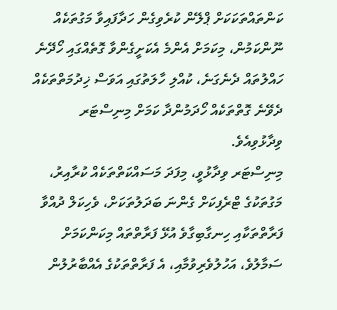ކަންތައްތަކަކަށް ޕްލޭން ކުރެވިގެން ހަދާފައިވާ މަގުތަކެއް ނޫންކަމުން، މިކަމަށް އެންމެ އެކަށީގެންވާ ގޮތެއްގައި ހޯދޭނެ ހައްލުތައް ދެނެގަނެ، ކުއްލި ހާލަތުގައި އަވަސް ޚިދުމަތްތަކެއް ދެވޭނެ ގޮތްތަކެއް ހޯދަމުންދާ ކަމަށް މިނިސްޓަރ ވިދާޅުވިއެވެ.
މިނިސްޓަރ ވިދާޅުވީ، މިފަދަ މަސައްކަތްތަކެއް ކުރާއިރު، މަގުތަކުގެ ޓްރެފިކަށް ގެންނަ ބަދަލުތަކަށް، ވެހިކަލް ދުއްވާ ފަރާތްތަކާއި ހިނގާބިގާވެ އުޅޭ ފަރާތްތައް މިކަންކަމަށް ސަމާލުވެ، އަހުލުވެރިވުމާއި، އެ ފަރާތްތަކުގެ އެއްބާރުލުން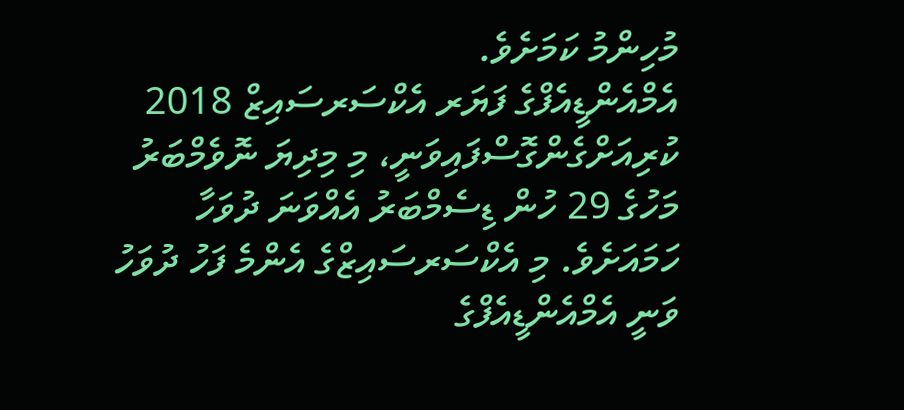މުހިންމު ކަމަށެވެ.
އެމްއެންޑީއެފްގެ ފަޔަރ އެކްސަރސައިޒް 2018 ކުރިއަށްގެންގޮސްފައިވަނީ، މި މިދިޔަ ނޮވެމްބަރު މަހުގެ 29 ހުން ޑިސެމްބަރު އެއްވަނަ ދުވަހާ ހަމައަށެވެ. މި އެކްސަރސައިޒްގެ އެންމެ ފަހު ދުވަހު ވަނީ އެމްއެންޑީއެފްގެ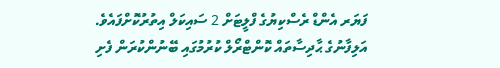ފަޔަރ އެންޑް ރެސްކިޔުގެ ފްލީޓަށް 2 ސައިކަލް އިތުރުކޮށްފައެވެ. އަލިފާނުގެ ޙާދިސާތައް ކޮންޓްރޯލް ކުރުމުގައި ބޭނުންކުރަން ފެށި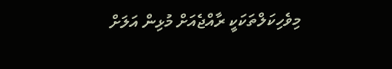މިވެހިކަލްތަކަކީ ރާއްޖެއަށް މުޅިން އަލަށް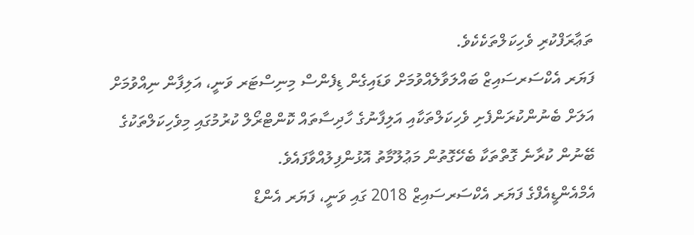ތަޢާރަފްކުރި ވެހިކަލްތަކެކެވެ.
ފަޔަރ އެކްސަރސައިޒް ބައްލަވާލެއްވުމަށް ވަޑައިގެން ޑިފެންސް މިނިސްޓަރ ވަނީ، އަލިފާން ނިއްވުމަށް އަލަށް ބެނުންކުރަންފެށި ވެހިކަލްތަކާއި އަލިފާނުގެ ހާދިސާތައް ކޮންޓްރޯލް ކުރުމުގައި މިވެހިކަލްތަކުގެ ބޭނުން ކުރާނެ ގޮތްތަކާ ބެހޭގޮތުން މަޢުލޫމާތު އޮޅުންފިލުއްވާފައެވެ.
އެމްއެންޑީއެފްގެ ފަޔަރ އެކްސަރސައިޒް 2018 ގައި ވަނީ، ފަޔަރ އެންޑް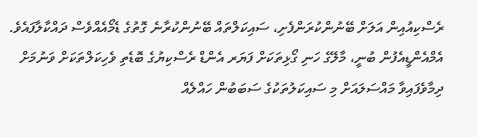ރެސްކިއުއިން އަލަށް ބޭނުންކުރަންފެށި، ސައިކަލްތައް ބޭނުންކުރާނެ ގޮތުގެ ޑެމޯއެއްވެސް ދައްކާލާފައެވެ. އެމްއެންޑީއެފުން ބުނީ، މާލޭގެ ހަނި ގޯޅިތަކަށް ފަޔަރ އެންޑް ރެސްކިޔުގެ ބޮޑެތި ވެހިކަލްތަކަށް ވަނުމަށް ދިމާވެފައިވާ މައްސަލައަށް މި ސައިކަލުތަކުގެ ސަބަބުން ހައްލެއް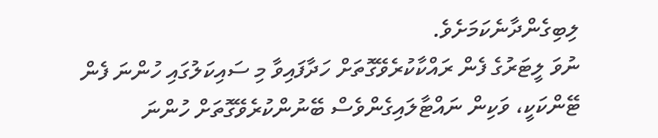ލިބިގެންދާނެކަމަށެވެ.
ނުވަ ލީޓަރުގެ ފެން ރައްކާކުރެވޭގޮތަށް ހަދާފައިވާ މި ސައިކަލުގައި ހުންނަ ފެން ޓޭންކަކީ، ވަކިން ނައްޓާލައިގެންވެސް ބޭނުންކުރެވޭގޮތަށް ހުންނަ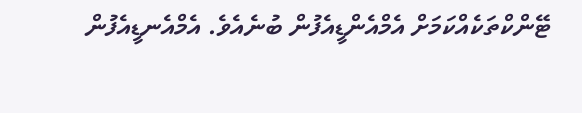ޓޭންކްތަކެއްކަމަށް އެމްއެންޑީއެފުން ބުނެއެވެ. އެމްއެނޑީއެފުން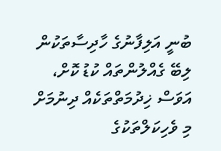ބުނީ އަލިފާނުގެ ހާދިސާތަކުން ލިބޭ ގެއްލުންތައް ކުޑު ކޮށް، އަވަސް ޚިދުމަތްތަކެއް ދިނުމަށް މި ވެހިކަލްތަކުގެ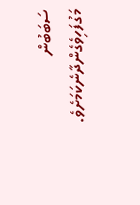ސަބަބުން މަގުފަހިވެގެންދާނެކަމަށެވެ.